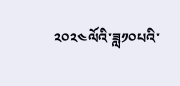༢༠༢༤ལོའི་ཟླ༡༠པའི་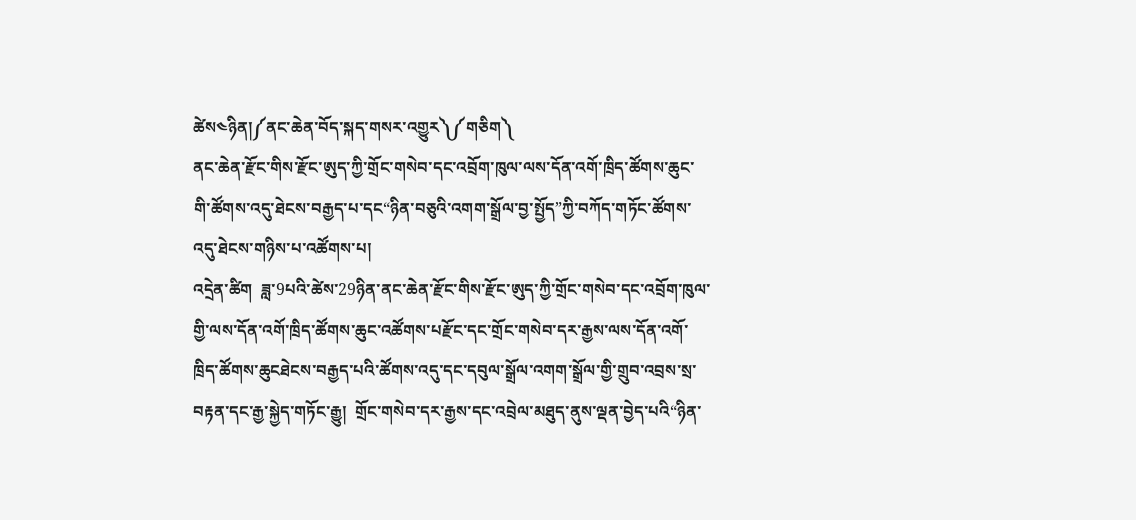ཚེས༤ཉིན།༼ནང་ཆེན་བོད་སྐད་གསར་འགྱུར༽༼གཅིག༽
ནང་ཆེན་རྫོང་གིས་རྫོང་ཨུད་ཀྱི་གྲོང་གསེབ་དང་འབྲོག་ཁུལ་ལས་དོན་འགོ་ཁྲིད་ཚོགས་ཆུང་གི་ཚོགས་འདུ་ཐེངས་བརྒྱད་པ་དང“ཉིན་བཅུའི་འགག་སྒྲོལ་བྱ་སྤྱོད”ཀྱི་བཀོད་གཏོང་ཚོགས་འདུ་ཐེངས་གཉིས་པ་འཚོགས་པ།
འདྲེན་ཚིག  ཟླ་9པའི་ཚེས་29ཉིན་ནང་ཆེན་རྫོང་གིས་རྫོང་ཨུད་ཀྱི་གྲོང་གསེབ་དང་འབྲོག་ཁུལ་གྱི་ལས་དོན་འགོ་ཁྲིད་ཚོགས་ཆུང་འཚོགས་པརྫོང་དང་གྲོང་གསེབ་དར་རྒྱས་ལས་དོན་འགོ་ཁྲིད་ཚོགས་ཆུངཐེངས་བརྒྱད་པའི་ཚོགས་འདུ་དང་དབུལ་སྒྲོལ་འགག་སྒྲོལ་གྱི་གྲུབ་འབྲས་སྲ་བརྟན་དང་རྒྱ་སྐྱེད་གཏོང་རྒྱུ།  གྲོང་གསེབ་དར་རྒྱས་དང་འབྲེལ་མཐུད་ནུས་ལྡན་བྱེད་པའི“ཉིན་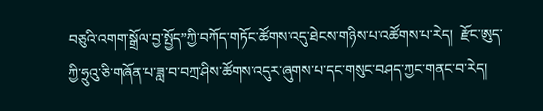བཅུའི་འགག་སྒྲོལ་བྱ་སྤྱོད”ཀྱི་བཀོད་གཏོང་ཚོགས་འདུ་ཐེངས་གཉིས་པ་འཚོགས་པ་རེད།  རྫོང་ཨུད་ཀྱི་ཧྲུའུ་ཅི་གཞོན་པ་ཟླ་བ་བཀྲ་ཤིས་ཚོགས་འདུར་ཞུགས་པ་དང་གསུང་བཤད་ཀྱང་གནང་བ་རེད།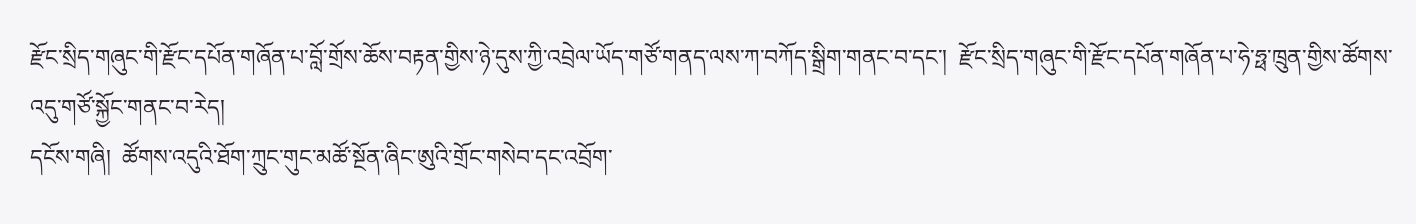རྫོང་སྲིད་གཞུང་གི་རྫོང་དཔོན་གཞོན་པ་བློ་གྲོས་ཆོས་བརྟན་གྱིས་ཉེ་དུས་ཀྱི་འབྲེལ་ཡོད་གཙོ་གནད་ལས་ཀ་བཀོད་སྒྲིག་གནང་བ་དང་།  རྫོང་སྲིད་གཞུང་གི་རྫོང་དཔོན་གཞོན་པ་ཧེ་ཧྥ་ཁྲུན་གྱིས་ཚོགས་འདུ་གཙོ་སྐྱོང་གནང་བ་རེད།
དངོས་གཞི།  ཚོགས་འདུའི་ཐོག་ཀྲུང་གུང་མཚོ་སྔོན་ཞིང་ཨུའི་གྲོང་གསེབ་དང་འབྲོག་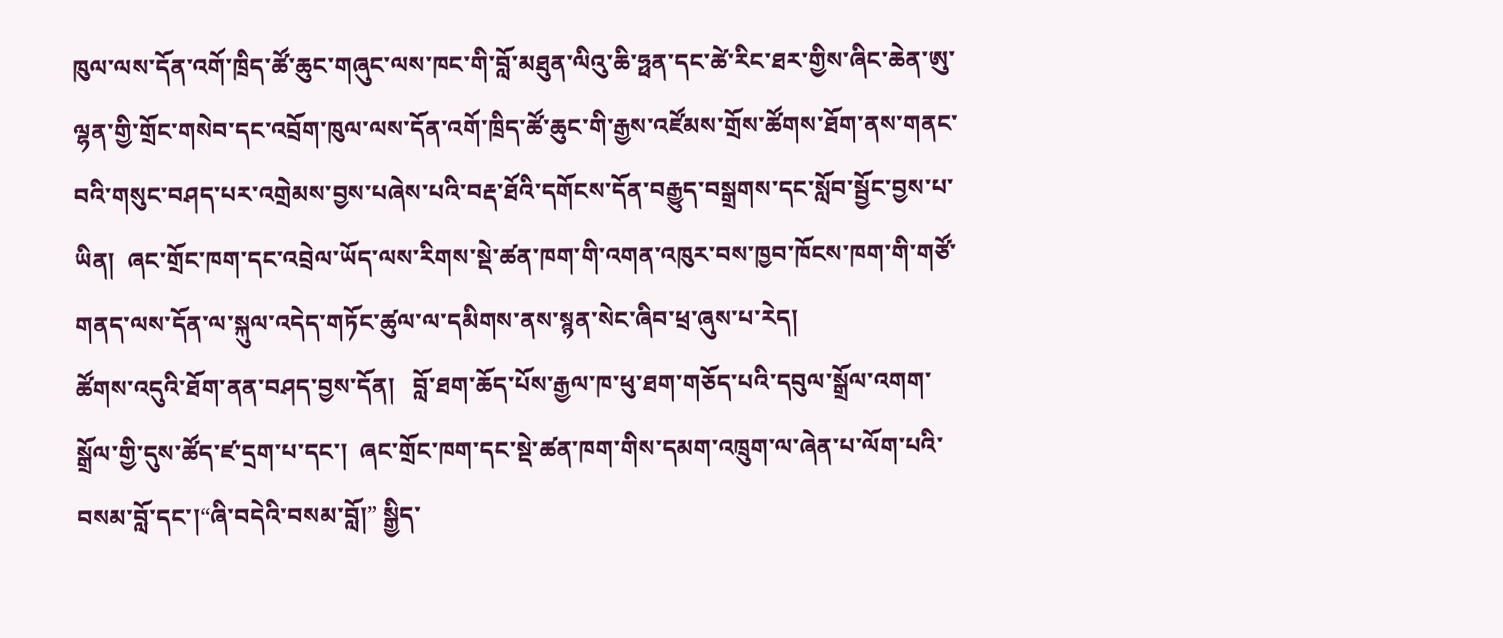ཁུལ་ལས་དོན་འགོ་ཁྲིད་ཚོ་ཆུང་གཞུང་ལས་ཁང་གི་བློ་མཐུན་ལིའུ་ཆི་ཧྥན་དང་ཚེ་རིང་ཐར་གྱིས་ཞིང་ཆེན་ཨུ་ལྷན་གྱི་གྲོང་གསེབ་དང་འབྲོག་ཁུལ་ལས་དོན་འགོ་ཁྲིད་ཚོ་ཆུང་གི་རྒྱས་འཛོམས་གྲོས་ཚོགས་ཐོག་ནས་གནང་བའི་གསུང་བཤད་པར་འགྲེམས་བྱས་པཞེས་པའི་བརྡ་ཐོའི་དགོངས་དོན་བརྒྱུད་བསྒྲགས་དང་སློབ་སྦྱོང་བྱས་པ་ཡིན།  ཞང་གྲོང་ཁག་དང་འབྲེལ་ཡོད་ལས་རིགས་སྡེ་ཚན་ཁག་གི་འགན་འཁུར་བས་ཁྱབ་ཁོངས་ཁག་གི་གཙོ་གནད་ལས་དོན་ལ་སྐུལ་འདེད་གཏོང་ཚུལ་ལ་དམིགས་ནས་སྙན་སེང་ཞིབ་ཕྲ་ཞུས་པ་རེད།
ཚོགས་འདུའི་ཐོག་ནན་བཤད་བྱས་དོན།   བློ་ཐག་ཆོད་པོས་རྒྱལ་ཁ་ཕུ་ཐག་གཅོད་པའི་དབུལ་སྒྲོལ་འགག་སྒྲོལ་གྱི་དུས་ཚོད་ཛ་དྲག་པ་དང་།  ཞང་གྲོང་ཁག་དང་སྡེ་ཚན་ཁག་གིས་དམག་འཁྲུག་ལ་ཞེན་པ་ལོག་པའི་བསམ་བློ་དང་།“ཞི་བདེའི་བསམ་བློ།” སྒྱིད་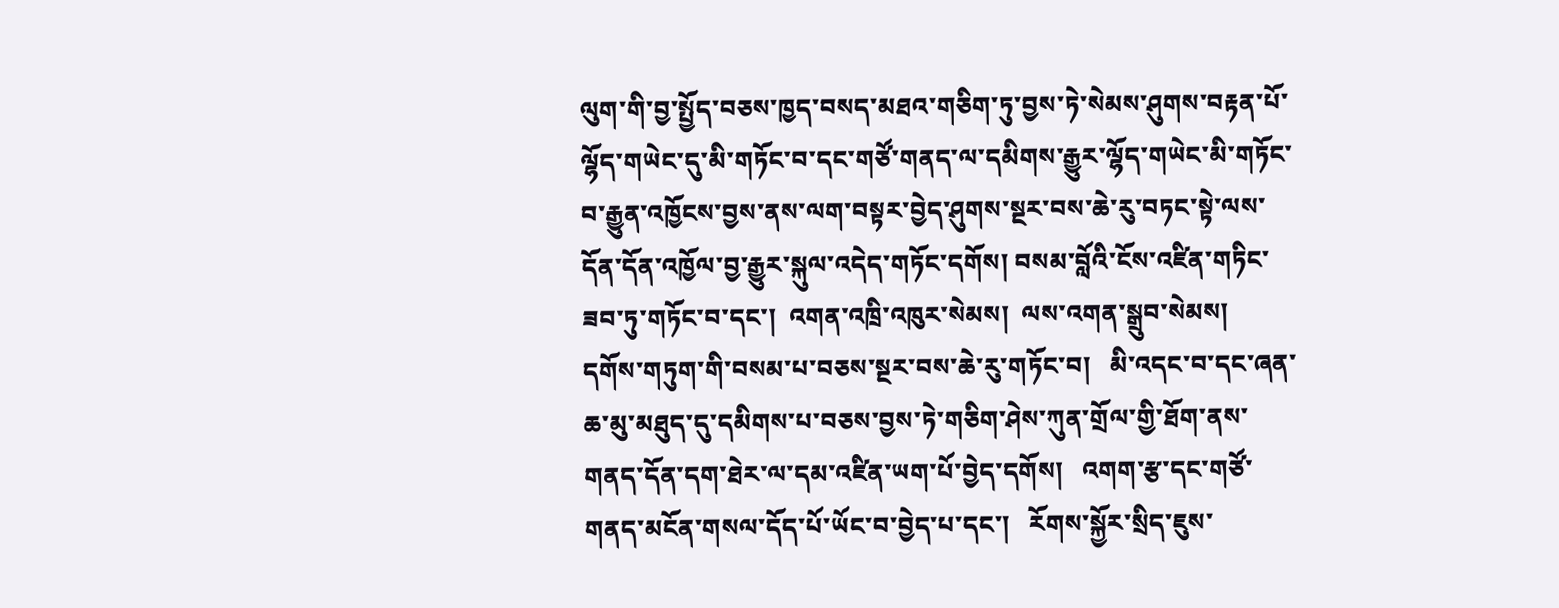ལུག་གི་བྱ་སྤྱོད་བཅས་ཁྱད་བསད་མཐའ་གཅིག་ཏུ་བྱས་ཏེ་སེམས་ཤུགས་བརྟན་པོ་ལྷོད་གཡེང་དུ་མི་གཏོང་བ་དང་གཙོ་གནད་ལ་དམིགས་རྒྱུར་ལྷོད་གཡེང་མི་གཏོང་བ་རྒྱུན་འཁྱོངས་བྱས་ནས་ལག་བསྟར་བྱེད་ཤུགས་སྔར་བས་ཆེ་རུ་བཏང་སྟེ་ལས་དོན་དོན་འཁྱོལ་བྱ་རྒྱུར་སྐུལ་འདེད་གཏོང་དགོས། བསམ་བློའི་ངོས་འཛིན་གཏིང་ཟབ་ཏུ་གཏོང་བ་དང་།  འགན་འཁྲི་འཁུར་སེམས།  ལས་འགན་སྒྲུབ་སེམས།   དགོས་གཏུག་གི་བསམ་པ་བཅས་སྔར་བས་ཆེ་རུ་གཏོང་བ།   མི་འདང་བ་དང་ཞན་ཆ་མུ་མཐུད་དུ་དམིགས་པ་བཅས་བྱས་ཏེ་གཅིག་ཤེས་ཀུན་གྲོལ་གྱི་ཐོག་ནས་གནད་དོན་དག་ཐེར་ལ་དམ་འཛིན་ཡག་པོ་བྱེད་དགོས།   འགག་རྩ་དང་གཙོ་གནད་མངོན་གསལ་དོད་པོ་ཡོང་བ་བྱེད་པ་དང་།   རོགས་སྐྱོར་སྲིད་ཇུས་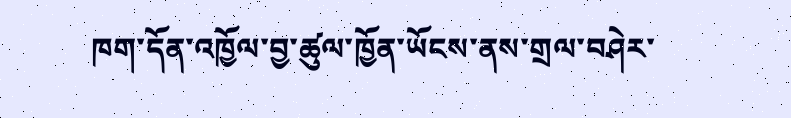ཁག་དོན་འཁྱོལ་བྱ་ཚུལ་ཁྱོན་ཡོངས་ནས་གྲལ་བཤེར་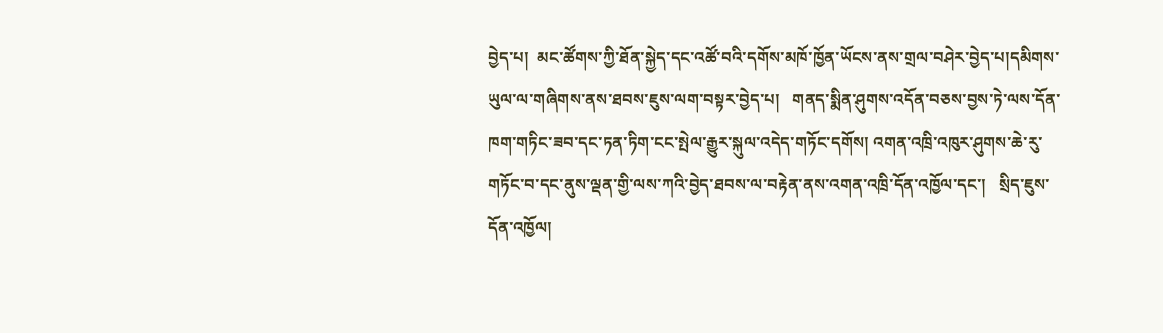བྱེད་པ།  མང་ཚོགས་ཀྱི་ཐོན་སྐྱེད་དང་འཚོ་བའི་དགོས་མཁོ་ཁྱོན་ཡོངས་ནས་གྲལ་བཤེར་བྱེད་པ།དམིགས་ཡུལ་ལ་གཞིགས་ནས་ཐབས་ཇུས་ལག་བསྟར་བྱེད་པ།   གནད་སྨིན་ཤུགས་འདོན་བཅས་བྱས་ཏེ་ལས་དོན་ཁག་གཏིང་ཟབ་དང་ཏན་ཏིག་ངང་སྤེལ་རྒྱུར་སྐུལ་འདེད་གཏོང་དགོས། འགན་འཁྲི་འཁུར་ཤུགས་ཆེ་རུ་གཏོང་བ་དང་ནུས་ལྡན་གྱི་ལས་ཀའི་བྱེད་ཐབས་ལ་བརྟེན་ནས་འགན་འཁྲི་དོན་འཁྱོལ་དང་།   སྲིད་ཇུས་དོན་འཁྱོལ།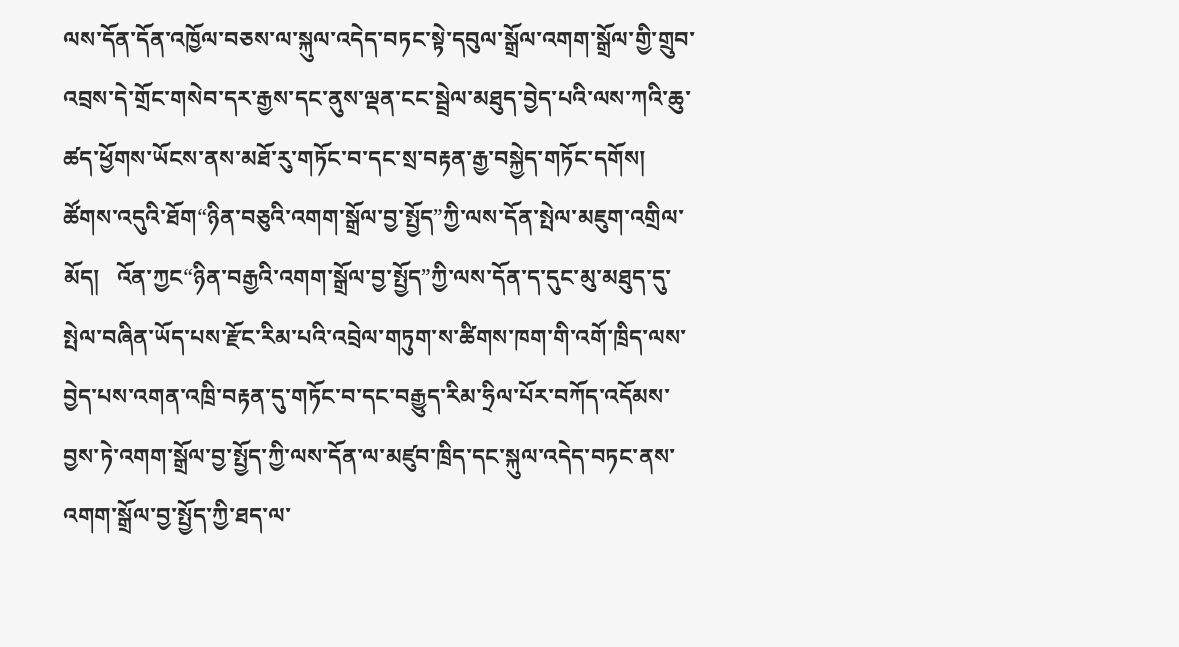ལས་དོན་དོན་འཁྱོལ་བཅས་ལ་སྐུལ་འདེད་བཏང་སྟེ་དབུལ་སྒྲོལ་འགག་སྒྲོལ་གྱི་གྲུབ་འབྲས་དེ་གྲོང་གསེབ་དར་རྒྱས་དང་ནུས་ལྡན་ངང་སྦྲེལ་མཐུད་བྱེད་པའི་ལས་ཀའི་ཆུ་ཚད་ཕྱོགས་ཡོངས་ནས་མཐོ་རུ་གཏོང་བ་དང་སྲ་བརྟན་རྒྱ་བསྐྱེད་གཏོང་དགོས།
ཚོགས་འདུའི་ཐོག“ཉིན་བཅུའི་འགག་སྒྲོལ་བྱ་སྤྱོད”ཀྱི་ལས་དོན་སྤེལ་མཇུག་འགྲིལ་མོད།   འོན་ཀྱང“ཉིན་བརྒྱའི་འགག་སྒྲོལ་བྱ་སྤྱོད”ཀྱི་ལས་དོན་ད་དུང་མུ་མཐུད་དུ་སྤེལ་བཞིན་ཡོད་པས་རྫོང་རིམ་པའི་འབྲེལ་གཏུག་ས་ཚིགས་ཁག་གི་འགོ་ཁྲིད་ལས་བྱེད་པས་འགན་འཁྲི་བརྟན་དུ་གཏོང་བ་དང་བརྒྱུད་རིམ་ཧྲིལ་པོར་བཀོད་འདོམས་བྱས་ཏེ་འགག་སྒྲོལ་བྱ་སྤྱོད་ཀྱི་ལས་དོན་ལ་མཛུབ་ཁྲིད་དང་སྐུལ་འདེད་བཏང་ནས་འགག་སྒྲོལ་བྱ་སྤྱོད་ཀྱི་ཐད་ལ་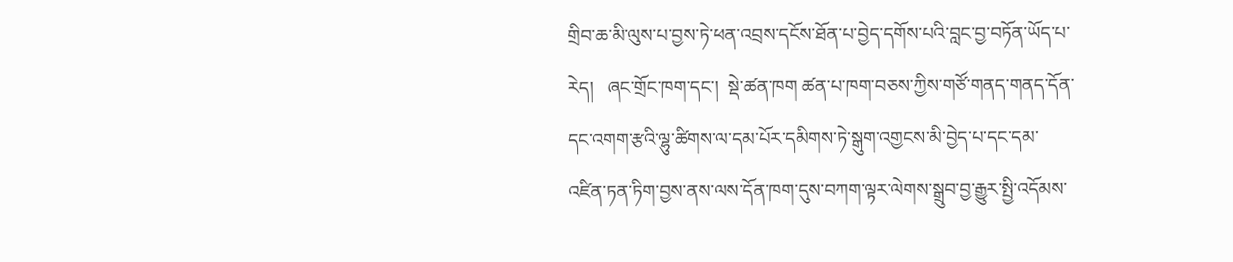གྲིབ་ཆ་མི་ལུས་པ་བྱས་ཏེ་ཕན་འབྲས་དངོས་ཐོན་པ་བྱེད་དགོས་པའི་བླང་བྱ་བཏོན་ཡོད་པ་རེད།   ཞང་གྲོང་ཁག་དང་།  སྡེ་ཚན་ཁག ཚན་པ་ཁག་བཅས་ཀྱིས་གཙོ་གནད་གནད་དོན་དང་འགག་རྩའི་ལྷུ་ཚིགས་ལ་དམ་པོར་དམིགས་ཏེ་སྒུག་འགྱངས་མི་བྱེད་པ་དང་དམ་འཛིན་ཏན་ཏིག་བྱས་ནས་ལས་དོན་ཁག་དུས་བཀག་ལྟར་ལེགས་སྒྲུབ་བྱ་རྒྱུར་སྤྱི་འདོམས་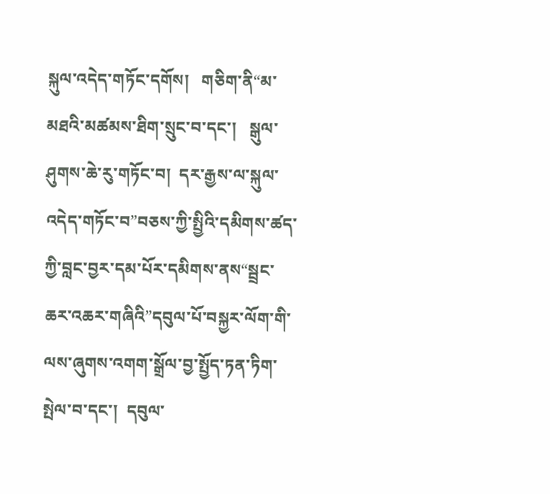སྐུལ་འདེད་གཏོང་དགོས།   གཅིག་ནི“མ་མཐའི་མཚམས་ཐིག་སྲུང་བ་དང་།   སྒུལ་ཤུགས་ཆེ་རུ་གཏོང་བ།  དར་རྒྱས་ལ་སྐུལ་འདེད་གཏོང་བ”བཅས་ཀྱི་སྤྱིའི་དམིགས་ཚད་ཀྱི་བླང་བྱར་དམ་པོར་དམིགས་ནས“སྦྲང་ཆར་འཆར་གཞིའི”དབུལ་པོ་བསྐྱར་ལོག་གི་ལས་ཞུགས་འགག་སྒྲོལ་བྱ་སྤྱོད་ཏན་ཏིག་སྤེལ་བ་དང་།  དབུལ་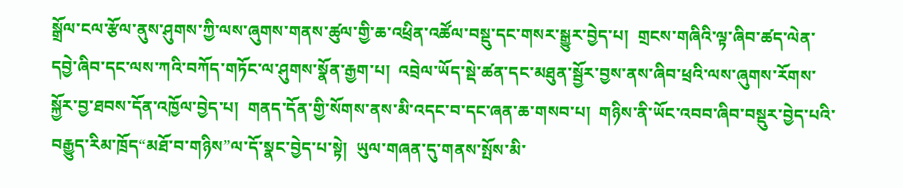སྒྲོལ་ངལ་རྩོལ་ནུས་ཤུགས་ཀྱི་ལས་ཞུགས་གནས་ཚུལ་གྱི་ཆ་འཕྲིན་འཚོལ་བསྡུ་དང་གསར་སྒྱུར་བྱེད་པ།  གྲངས་གཞིའི་ལྟ་ཞིབ་ཚད་ལེན་དབྱེ་ཞིབ་དང་ལས་ཀའི་བཀོད་གཏོང་ལ་ཤུགས་སྣོན་རྒྱག་པ།  འབྲེལ་ཡོད་སྡེ་ཚན་དང་མཐུན་སྦྱོར་བྱས་ནས་ཞིབ་ཕྲའི་ལས་ཞུགས་རོགས་སྐྱོར་བྱ་ཐབས་དོན་འཁྱོལ་བྱེད་པ།  གནད་དོན་གྱི་སོགས་ནས་མི་འདང་བ་དང་ཞན་ཆ་གསབ་པ།  གཉིས་ནི་ཡོང་འབབ་ཞིབ་བསྡུར་བྱེད་པའི་བརྒྱུད་རིམ་ཁྲོད“མཐོ་བ་གཉིས”ལ་དོ་སྣང་བྱེད་པ་སྟེ།  ཡུལ་གཞན་དུ་གནས་སྤོས་མི་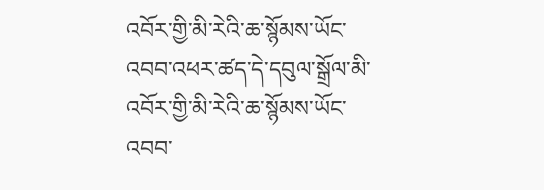འབོར་གྱི་མི་རེའི་ཆ་སྙོམས་ཡོང་འབབ་འཕར་ཚད་དེ་དབུལ་སྒྲོལ་མི་འབོར་གྱི་མི་རེའི་ཆ་སྙོམས་ཡོང་འབབ་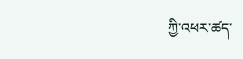ཀྱི་འཕར་ཚད་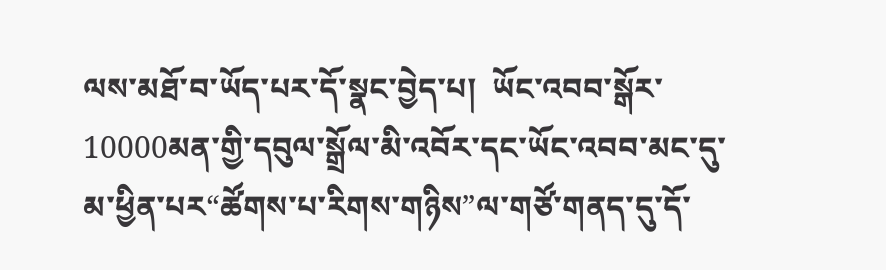ལས་མཐོ་བ་ཡོད་པར་དོ་སྣང་བྱེད་པ།  ཡོང་འབབ་སྒོར་10000མན་གྱི་དབུལ་སྒྲོལ་མི་འབོར་དང་ཡོང་འབབ་མང་དུ་མ་ཕྱིན་པར“ཚོགས་པ་རིགས་གཉིས”ལ་གཙོ་གནད་དུ་དོ་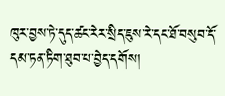ཁུར་བྱས་ཏེ་དུད་ཚང་རེར་སྲིད་ཇུས་རེ་དང་ཐོ་བསུབ་དོ་དམ་ཏན་ཏིག་ཐུབ་པ་བྱེད་དགོས།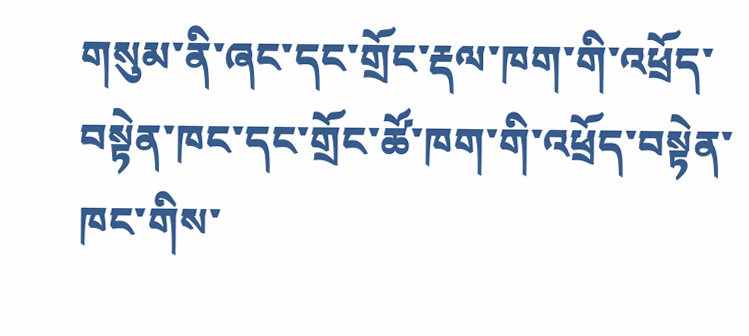གསུམ་ནི་ཞང་དང་གྲོང་རྡལ་ཁག་གི་འཕྲོད་བསྟེན་ཁང་དང་གྲོང་ཚོ་ཁག་གི་འཕྲོད་བསྟེན་ཁང་གིས་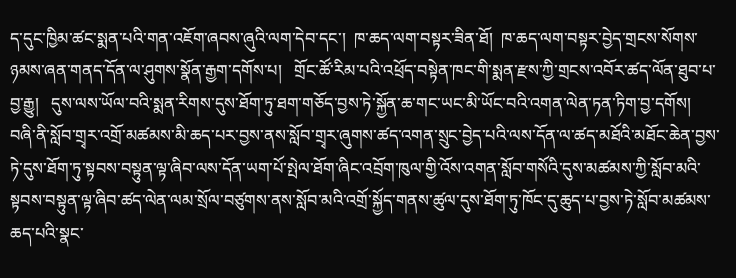ད་དུང་ཁྱིམ་ཚང་སྨན་པའི་གན་འཇོག་ཞབས་ཞུའི་ལག་དེབ་དང་།  ཁ་ཆད་ལག་བསྟར་ཟིན་ཐོ།  ཁ་ཆད་ལག་བསྟར་བྱེད་གྲངས་སོགས་ཉམས་ཞན་གནད་དོན་ལ་ཤུགས་སྣོན་རྒྱག་དགོས་པ།   གྲོང་ཚོ་རིམ་པའི་འཕྲོད་བསྟེན་ཁང་གི་སྨན་རྫས་ཀྱི་གྲངས་འབོར་ཚད་ལོན་ཐུབ་པ་བྱ་རྒྱུ།   དུས་ལས་ཡོལ་བའི་སྨན་རིགས་དུས་ཐོག་ཏུ་ཐག་གཅོད་བྱས་ཏེ་སྐྱོན་ཆ་གང་ཡང་མི་ཡོང་བའི་འགན་ལེན་ཏན་ཏིག་བྱ་དགོས།   བཞི་ནི་སློབ་གྲྭར་འགྲོ་མཚམས་མི་ཆད་པར་བྱས་ནས་སློབ་གྲྭར་ཞུགས་ཚད་འགན་སྲུང་བྱེད་པའི་ལས་དོན་ལ་ཚད་མཐོའི་མཐོང་ཆེན་བྱས་ཏེ་དུས་ཐོག་ཏུ་སྟབས་བསྟུན་ལྟ་ཞིབ་ལས་དོན་ཡག་པོ་སྤེལ་ཐོག་ཞིང་འབྲོག་ཁུལ་གྱི་འོས་འགན་སློབ་གསོའི་དུས་མཚམས་ཀྱི་སློབ་མའི་སྟབས་བསྟུན་ལྟ་ཞིབ་ཚད་ལེན་ལམ་སྲོལ་བཙུགས་ནས་སློབ་མའི་འགྲོ་སྐྱོད་གནས་ཚུལ་དུས་ཐོག་ཏུ་ཁོང་དུ་ཆུད་པ་བྱས་ཏེ་སློབ་མཚམས་ཆད་པའི་སྣང་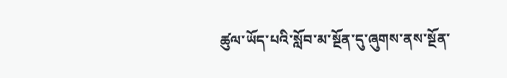ཚུལ་ཡོད་པའི་སློབ་མ་སྔོན་དུ་ཞུགས་ནས་སྔོན་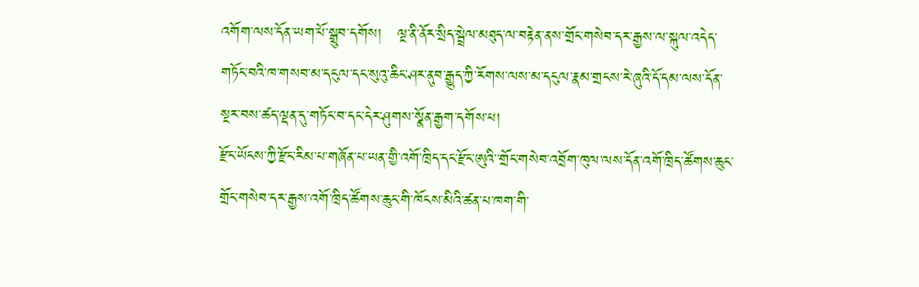འགོག་ལས་དོན་ཡག་པོ་སྒྲུབ་དགོས།   ལྔ་ནི་ནོར་སྲིད་སྦྲེལ་མཐུད་ལ་བརྟེན་ནས་གྲོང་གསེབ་དར་རྒྱས་ལ་སྐུལ་འདེད་གཏོང་བའི་ཁ་གསབ་མ་དངུལ་དང་སུའུ་ཆིང་ཤར་ནུབ་རྒྱུད་ཀྱི་རོགས་ལས་མ་དངུལ་རྣམ་གྲངས་རེ་ཞུའི་དོ་དམ་ལས་དོན་སྔར་བས་ཚད་ལྡན་དུ་གཏོང་བ་དང་དེར་ཤུགས་སྣོན་རྒྱག་དགོས་པ།
རྫོང་ཡོངས་ཀྱི་རྫོང་རིམ་པ་གཞོན་པ་ཡན་གྱི་འགོ་ཁྲིད་དང་རྫོང་ཨུའི་་གྲོང་གསེབ་འབྲོག་ཁུལ་ལས་དོན་འགོ་ཁྲིད་ཚོགས་ཆུང་གྲོང་གསེབ་དར་རྒྱས་འགོ་ཁྲིད་ཚོགས་ཆུང་གི་ཁོངས་མིའི་ཚན་པ་ཁག་གི་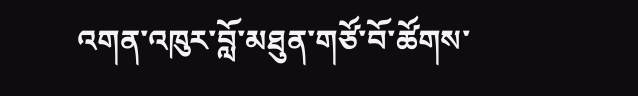འགན་འཁུར་བློ་མཐུན་གཙོ་བོ་ཚོགས་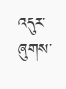འདུར་ཞུགས་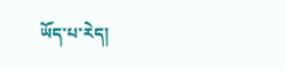ཡོད་པ་རེད།